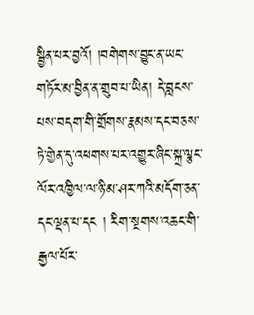སྦྱིན་པར་བྱའོ། །བགེགས་བྱུང་ན་ཡང་གཏོར་མ་བྱིན་ན་གྲུབ་པ་ཡིན། དེ་བླངས་པས་བདག་གི་གྲོགས་རྣམས་དང་བཅས་ཏེ་གྱེན་དུ་འཕགས་པར་འགྱུར་ཞིང་སྐྲ་ལྕང་ལོར་འཁྱིལ་ལ་ཉི་མ་ཤར་ཀའི་མདོག་ཅན་དང་ལྡན་པ་དང ། རིག་སྔགས་འཆང་གི་རྒྱལ་པོར་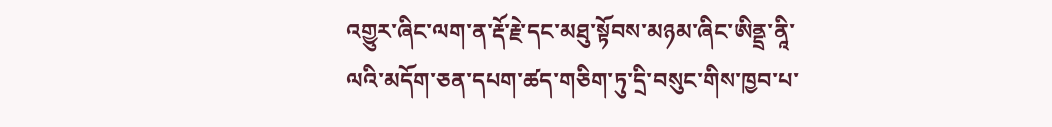འགྱུར་ཞིང་ལག་ན་རྡོ་རྗེ་དང་མཐུ་སྟོབས་མཉམ་ཞིང་ཨིནྡྲ་ནཱི་ལའི་མདོག་ཅན་དཔག་ཚད་གཅིག་ཏུ་དྲི་བསུང་གིས་ཁྱབ་པ་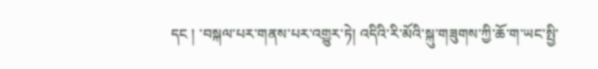དང ། ་བསྐལ་པར་གནས་པར་འགྱུར་ཏེ། འདིའི་རི་མོའི་སྐུ་གཟུགས་ཀྱི་ཆོ་ག་ཡང་སྤྱི་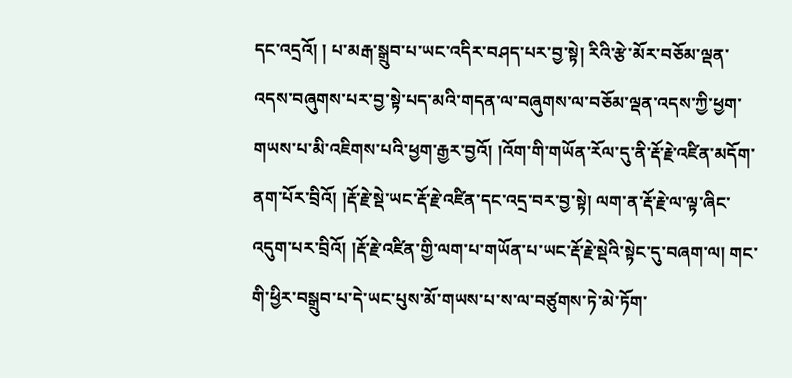དང་འདྲའོ། ། པ་མརྒ་སྒྲུབ་པ་ཡང་འདིར་བཤད་པར་བྱ་སྟེ། རིའི་རྩེ་མོར་བཅོམ་ལྡན་འདས་བཞུགས་པར་བྱ་སྟེ་པད་མའི་གདན་ལ་བཞུགས་ལ་བཅོམ་ལྡན་འདས་ཀྱི་ཕྱག་གཡས་པ་མི་འཇིགས་པའི་ཕྱག་རྒྱར་བྱའོ། །འོག་གི་གཡོན་རོལ་དུ་ནི་རྡོ་རྗེ་འཛིན་མདོག་ནག་པོར་བྲིའོ། །རྡོ་རྗེ་སྡེ་ཡང་རྡོ་རྗེ་འཛིན་དང་འདྲ་བར་བྱ་སྟེ། ལག་ན་རྡོ་རྗེ་ལ་ལྟ་ཞིང་འདུག་པར་བྲིའོ། །རྡོ་རྗེ་འཛིན་གྱི་ལག་པ་གཡོན་པ་ཡང་རྡོ་རྗེ་སྡེའི་སྟེང་དུ་བཞག་ལ། གང་གི་ཕྱིར་བསྒྲུབ་པ་དེ་ཡང་པུས་མོ་གཡས་པ་ས་ལ་བཙུགས་ཏེ་མེ་ཏོག་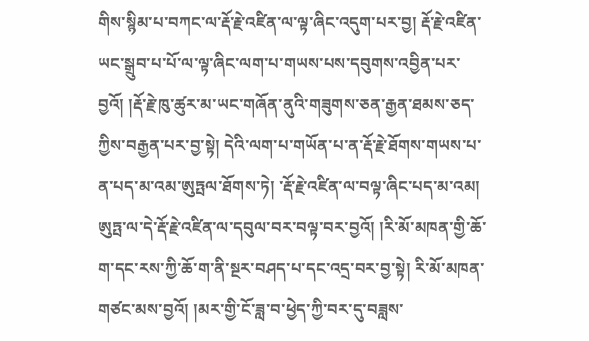གིས་སྙིམ་པ་བཀང་ལ་རྡོ་རྗེ་འཛིན་ལ་ལྟ་ཞིང་འདུག་པར་བྱ། རྡོ་རྗེ་འཛིན་ཡང་སྒྲུབ་པ་པོ་ལ་ལྟ་ཞིང་ལག་པ་གཡས་པས་དབུགས་འབྱིན་པར་བྱའོ། །རྡོ་རྗེ་ཁུ་ཚུར་མ་ཡང་གཞོན་ནུའི་གཟུགས་ཅན་རྒྱན་ཐམས་ཅད་ཀྱིས་བརྒྱན་པར་བྱ་སྟེ། དེའི་ལག་པ་གཡོན་པ་ན་རྡོ་རྗེ་ཐོགས་གཡས་པ་ན་པད་མ་འམ་ཨུཏྤལ་ཐོགས་ཏེ། ་རྡོ་རྗེ་འཛིན་ལ་བལྟ་ཞིང་པད་མ་འམ། ཨུཏྤ་ལ་དེ་རྡོ་རྗེ་འཛིན་ལ་དབུལ་བར་བལྟ་བར་བྱའོ། །རི་མོ་མཁན་གྱི་ཆོ་ག་དང་རས་ཀྱི་ཆོ་ག་ནི་སྔར་བཤད་པ་དང་འདྲ་བར་བྱ་སྟེ། རི་མོ་མཁན་གཙང་མས་བྱའོ། །མར་གྱི་ངོ་ཟླ་བ་ཕྱེད་ཀྱི་བར་དུ་བཟླས་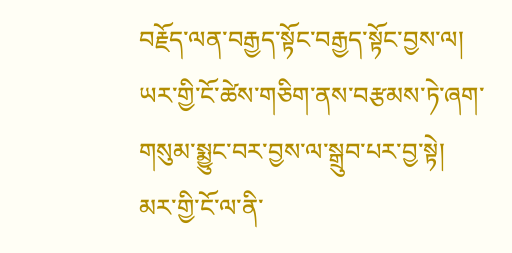བརྗོད་ལན་བརྒྱད་སྟོང་བརྒྱད་སྟོང་བྱས་ལ། ཡར་གྱི་ངོ་ཚེས་གཅིག་ནས་བརྩམས་ཏེ་ཞག་གསུམ་སྨྱུང་བར་བྱས་ལ་སྒྲུབ་པར་བྱ་སྟེ། མར་གྱི་ངོ་ལ་ནི་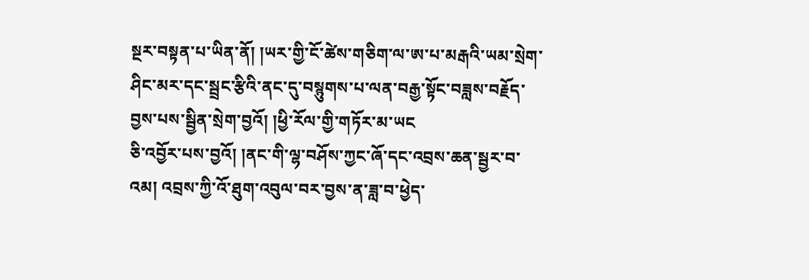སྔར་བསྟན་པ་ཡིན་ནོ། །ཡར་གྱི་ངོ་ཚེས་གཅིག་ལ་ཨ་པ་མརྒའི་ཡམ་སྲེག་ཤིང་མར་དང་སྦྲང་རྩིའི་ནང་དུ་བསྙུགས་པ་ལན་བརྒྱ་སྟོང་བཟླས་བརྗོད་བྱས་པས་སྦྱིན་སྲེག་བྱའོ། །ཕྱི་རོལ་གྱི་གཏོར་མ་ཡང
ཅི་འབྱོར་པས་བྱའོ། །ནང་གི་ལྷ་བཤོས་ཀྱང་ཞོ་དང་འབྲས་ཆན་སྦྱར་བ་འམ། འབྲས་ཀྱི་འོ་ཐུག་འབུལ་བར་བྱས་ན་ཟླ་བ་ཕྱེད་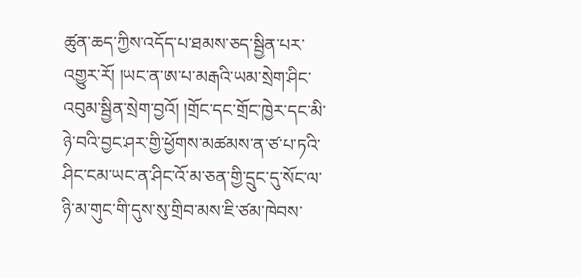ཚུན་ཆད་ཀྱིས་འདོད་པ་ཐམས་ཅད་སྦྱིན་པར་འགྱུར་རོ། །ཡང་ན་ཨ་པ་མརྒའི་ཡམ་སྲེག་ཤིང་འབུམ་སྦྱིན་སྲེག་བྱའོ། །གྲོང་དང་གྲོང་ཁྱེར་དང་མི་ཉེ་བའི་བྱང་ཤར་གྱི་ཕྱོགས་མཚམས་ན་ཙ་པ་ཏའི་ཤིང་ངམ་ཡང་ན་ཤིང་འོ་མ་ཅན་གྱི་དྲུང་དུ་སོང་ལ་ཉི་མ་གུང་གི་དུས་སུ་གྲིབ་མས་ཇི་ཙམ་ཁེབས་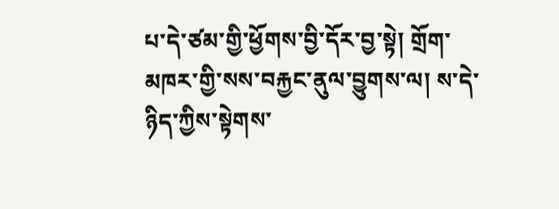པ་དེ་ཙམ་གྱི་ཕྱོགས་བྱི་དོར་བྱ་སྟེ། གྲོག་མཁར་གྱི་སས་བརྐྱང་ནུལ་བྱུགས་ལ། ས་དེ་ཉིད་ཀྱིས་སྟེགས་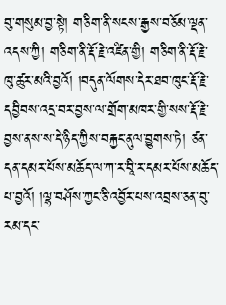བུ་གསུམ་བྱ་སྟེ། གཅིག་ནི་སངས་རྒྱས་བཅོམ་ལྡན་འདས་ཀྱི། གཅིག་ནི་རྡོ་རྗེ་འཛིན་གྱི། གཅིག་ནི་རྡོ་རྗེ་ཁུ་ཚུར་མའི་བྱའོ། །བདུན་ལོགས་དེར་ཐབ་ཁུང་རྡོ་རྗེ་དབྱིབས་འདྲ་བར་བྱས་ལ་གྲོག་མཁར་གྱི་སས་རྡོ་རྗེ་བྱས་ནས་ས་དེ་ཉིད་ཀྱིས་བརྐྱང་ནུལ་བྱུགས་ཏེ། ཙན་དན་དམར་པོས་མཆོད་ལ་ཀ་ར་བཱི་ར་དམར་པོས་མཆོད་པ་བྱའོ། །ལྷ་བཤོས་ཀྱང་ཅི་འབྱོར་པས་འབྲས་ཅན་བུ་རམ་དང་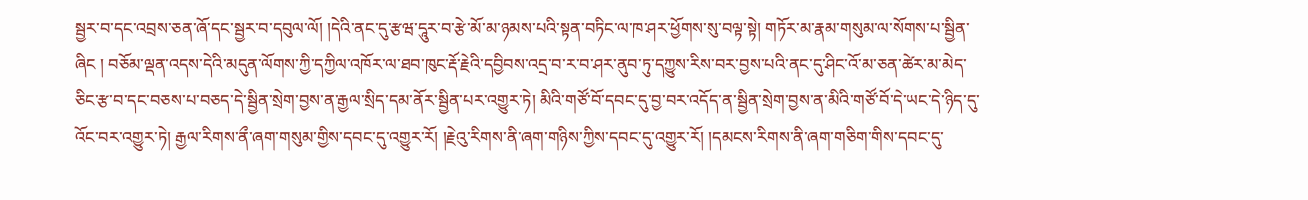སྦྱར་བ་དང་འབྲས་ཅན་ཞོ་དང་སྦྱར་བ་དབུལ་ལོ། །དེའི་ནང་དུ་རྩཝ་དཱུར་བ་རྩེ་མོ་མ་ཉམས་པའི་སྟན་བཏིང་ལ་ཁ་ཤར་ཕྱོགས་སུ་བལྟ་སྟེ། གཏོར་མ་རྣམ་གསུམ་ལ་སོགས་པ་སྦྱིན་ཞིང ། བཅོམ་ལྡན་འདས་དེའི་མདུན་ལོགས་ཀྱི་དཀྱིལ་འཁོར་ལ་ཐབ་ཁུང་རྡོ་རྗེའི་དབྱིབས་འདྲ་བ་ར་བ་ཤར་ནུབ་ཏུ་དཀྱུས་རིས་བར་བྱས་པའི་ནང་དུ་ཤིང་འོ་མ་ཅན་ཚེར་མ་མེད་ཅིང་རྩ་བ་དང་བཅས་པ་བཅད་དེ་སྦྱིན་སྲེག་བྱས་ན་རྒྱལ་སྲིད་དམ་ནོར་སྦྱིན་པར་འགྱུར་ཏེ། མིའི་གཙོ་བོ་དབང་དུ་བྱ་བར་འདོད་ན་སྦྱིན་སྲེག་བྱས་ན་མིའི་གཙོ་བོ་དེ་ཡང་དེ་ཉིད་དུ་འོང་བར་འགྱུར་ཏེ། རྒྱལ་རིགས་ནྀ་ཞག་གསུམ་གྱིས་དབང་དུ་འགྱུར་རོ། །རྗེའུ་རིགས་ནི་ཞག་གཉིས་ཀྱིས་དབང་དུ་འགྱུར་རོ། །དམངས་རིགས་ནི་ཞག་གཅིག་གིས་དབང་དུ་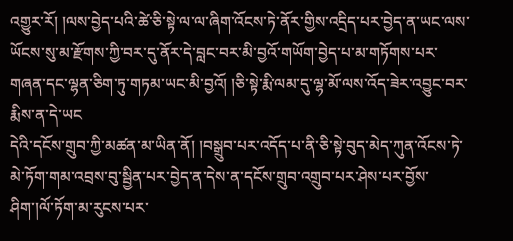འགྱུར་རོ། །ལས་བྱེད་པའི་ཚེ་ཅི་སྟེ་ལ་ལ་ཞིག་འོངས་ཏེ་ནོར་གྱིས་འདྲིད་པར་བྱེད་ན་ཡང་ལས་ཡོངས་སུ་མ་རྫོགས་ཀྱི་བར་དུ་ནོར་དེ་བླང་བར་མི་བྱའོ་གཡོག་བྱེད་པ་མ་གཏོགས་པར་གཞན་དང་ལྷན་ཅིག་ཏུ་གཏམ་ཡང་མི་བྱའོ། །ཅི་སྟེ་རྨི་ལམ་དུ་ལྷ་མོ་ལས་འོད་ཟེར་འབྱུང་བར་རྨིས་ན་དེ་ཡང
དེའི་དངོས་གྲུབ་ཀྱི་མཚན་མ་ཡིན་ནོ། །བསྒྲུབ་པར་འདོད་པ་ནི་ཅི་སྟེ་བུད་མེད་ཀུན་འོངས་ཏེ་མེ་ཏོག་གམ་འབྲས་བུ་སྦྱིན་པར་བྱེད་ན་དེས་ན་དངོས་གྲུབ་འགྲུབ་པར་ཤེས་པར་བྱོས་ཤིག་།ལོ་ཏོག་མ་རུངས་པར་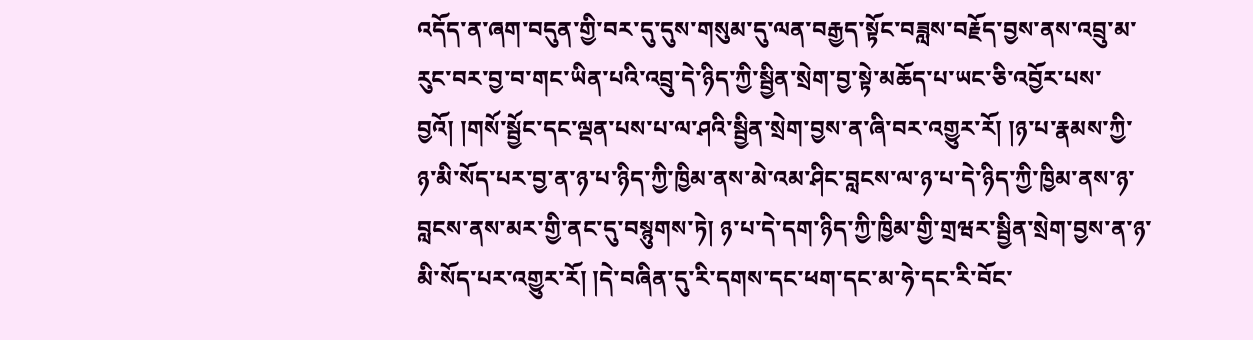འདོད་ན་ཞག་བདུན་གྱི་བར་དུ་དུས་གསུམ་དུ་ལན་བརྒྱད་སྟོང་བཟླས་བརྗོད་བྱས་ནས་འབྲུ་མ་རུང་བར་བྱ་བ་གང་ཡིན་པའི་འབྲུ་དེ་ཉིད་ཀྱི་སྦྱིན་སྲེག་བྱ་སྟེ་མཆོད་པ་ཡང་ཅི་འབྱོར་པས་བྱའོ། །གསོ་སྦྱོང་དང་ལྡན་པས་པ་ལ་ཤའི་སྦྱིན་སྲེག་བྱས་ན་ཞི་བར་འགྱུར་རོ། །ཉ་པ་རྣམས་ཀྱི་ཉ་མི་སོད་པར་བྱ་ན་ཉ་པ་ཉིད་ཀྱི་ཁྱིམ་ནས་མེ་འམ་ཤིང་བླངས་ལ་ཉ་པ་དེ་ཉིད་ཀྱི་ཁྱིམ་ནས་ཉ་བླངས་ནས་མར་གྱི་ནང་དུ་བསྙུགས་ཏེ། ཉ་པ་དེ་དག་ཉིད་ཀྱི་ཁྱིམ་གྱི་གྲཝར་སྦྱིན་སྲེག་བྱས་ན་ཉ་མི་སོད་པར་འགྱུར་རོ། །དེ་བཞིན་དུ་རི་དགས་དང་ཕག་དང་མ་ཧེ་དང་རི་བོང་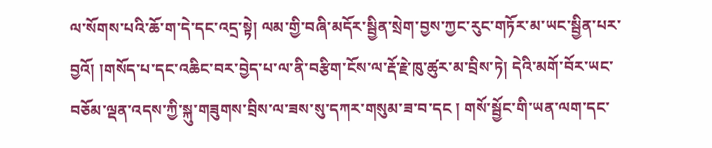ལ་སོགས་པའི་ཆོ་ག་དེ་དང་འདྲ་སྟེ། ལམ་གྱི་བཞི་མདོར་སྦྱིན་སྲེག་བྱས་ཀྱང་རུང་གཏོར་མ་ཡང་སྦྱིན་པར་བྱའོ། །གསོད་པ་དང་འཆིང་བར་བྱེད་པ་ལ་ནི་བརྩིག་ངོས་ལ་རྡོ་རྗེ་ཁུ་ཚུར་མ་བྲིས་ཏེ། དེའི་མགོ་བོར་ཡང་བཅོམ་ལྡན་འདས་ཀྱི་སྐུ་གཟུགས་བྲིས་ལ་ཟས་སུ་དཀར་གསུམ་ཟ་བ་དང ། གསོ་སྦྱོང་གི་ཡན་ལག་དང་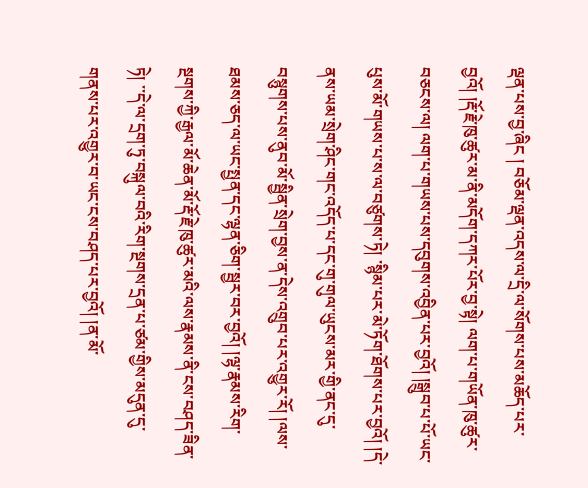ལྡན་པས་བྱ་ཞིང ། བཅོམ་ལྡན་འདས་ལ་དྲི་ལ་སོགས་པས་མཆོད་པར་བྱའོ། །རྡོ་རྗེ་ཁུ་ཚུར་མ་ནི་མདོག་དཀར་པོར་བྱ་སྟེ། ལག་པ་གཡོན་ཁུ་ཚུར་བཅངས་ལ། ལག་པ་གཡས་པས་དབུགས་འབྱིན་པར་བྱའོ། །སྒྲུབ་པ་པོ་ཡང་པུས་མོ་གཡས་པ་ས་ལ་བཙུགས་ཏེ། ་སྙིམ་པར་མེ་ཏོག་ཐོགས་པར་བྱའོ། །དེ་ནས་ཡམ་སྲེག་ཤིང་གང་འདོད་པ་དང་གུ་གུལ་ཡུངས་མར་གྱི་ནང་དུ་བསྙུགས་པས་ནུབ་མོ་སྦྱིན་སྲེག་བྱས་ན་དེས་འགྲུབ་པར་འགྱུར་རོ། །ལས་ཐམས་ཅད་ལ་ཡང་སྤྱན་དང་ལྷན་ཅིག་སྦྱར་བར་བྱའོ། །ལྷ་རྣམས་རིག་སྔགས་ཀྱི་རྒྱལ་མོ་ཆེན་མོ་རྡོ་རྗེ་ཁུ་ཚུར་མའི་ལས་རྣམས་ནི་ངས་བཤད་ཟིན་ཏེ། ་་དེ་ལ་དྲག་ཏུ་བསྐུལ་བའི་རིག་སྔགས་དྲན་པ་ཙམ་གྱིས་མདུན་དུ་གནས་པར་འགྱུར་བ་ཡང་ངས་བཤད་པར་བྱའོ། །ན་མོ་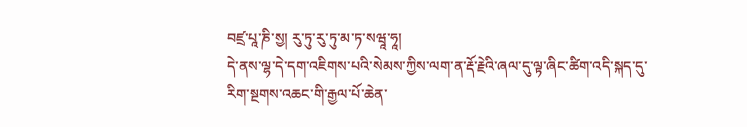བཛྲ་པཱ་ཎི་སྱ། རུ་ཏུ་རུ་ཏུ་མ་ཏ་སཝཱ་ཧཱ།
དེ་ནས་ལྷ་དེ་དག་འཇིགས་པའི་སེམས་ཀྱིས་ལག་ན་རྡོ་རྗེའི་ཞལ་དུ་ལྟ་ཞིང་ཚིག་འདི་སྐད་དུ་རིག་སྔགས་འཆང་གི་རྒྱལ་པོ་ཆེན་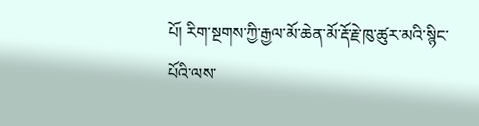པོ། རིག་སྔགས་ཀྱི་རྒྱལ་མོ་ཆེན་མོ་རྡོ་རྗེ་ཁུ་ཚུར་མའི་སྙིང་པོའི་ལས་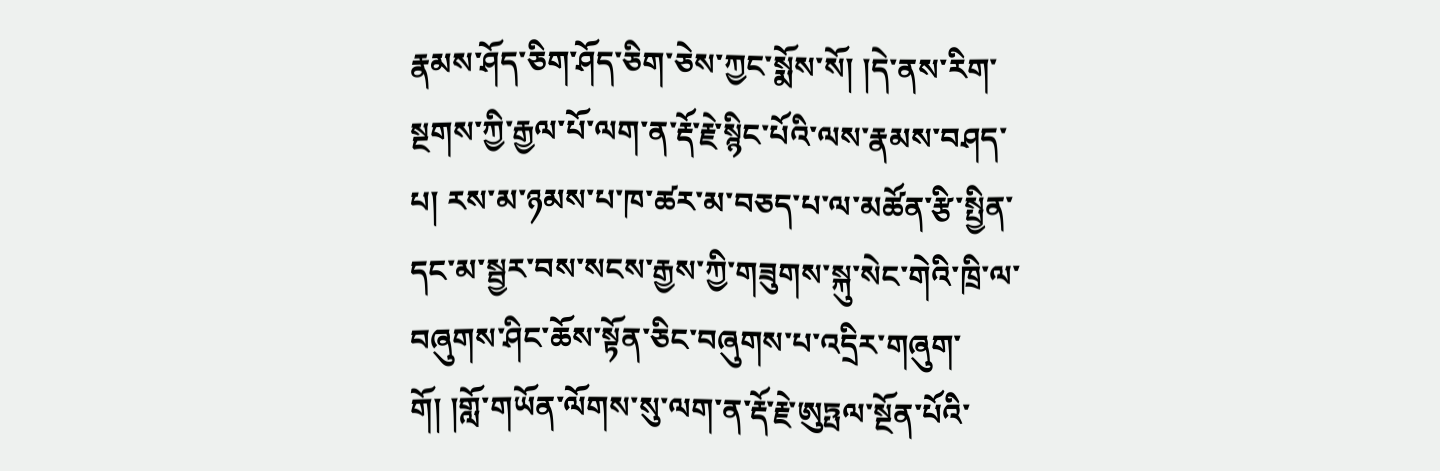རྣམས་ཤོད་ཅིག་ཤོད་ཅིག་ཅེས་ཀྱང་སྨོས་སོ། །དེ་ནས་རིག་སྔགས་ཀྱི་རྒྱལ་པོ་ལག་ན་རྡོ་རྗེ་སྙིང་པོའི་ལས་རྣམས་བཤད་པ། རས་མ་ཉམས་པ་ཁ་ཚར་མ་བཅད་པ་ལ་མཚོན་རྩི་སྤྱིན་དང་མ་སྦྱར་བས་སངས་རྒྱས་ཀྱི་གཟུགས་སྐུ་སེང་གེའི་ཁྲི་ལ་བཞུགས་ཤིང་ཆོས་སྟོན་ཅིང་བཞུགས་པ་འདྲིར་གཞུག་གོ། །གློ་གཡོན་ལོགས་སུ་ལག་ན་རྡོ་རྗེ་ཨུཏྤལ་སྔོན་པོའི་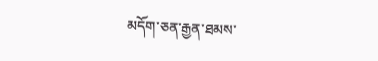མདོག་ཅན་རྒྱན་ཐམས་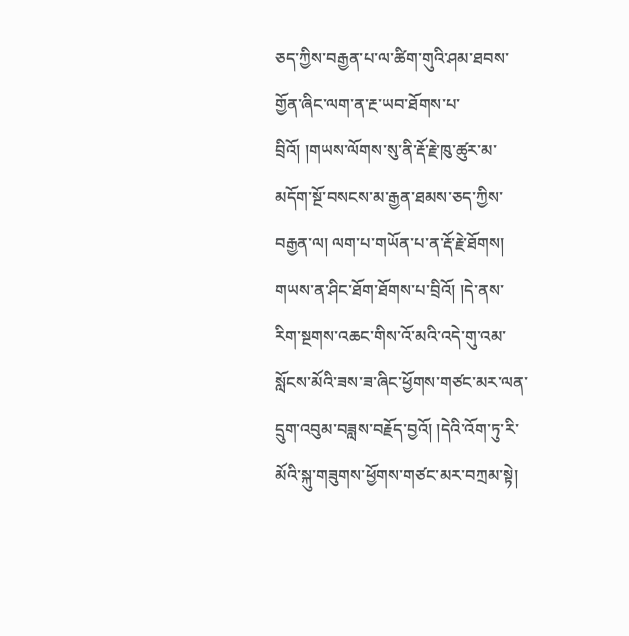ཅད་ཀྱིས་བརྒྱན་པ་ལ་ཚིག་གུའི་ཤམ་ཐབས་གྱོན་ཞིང་ལག་ན་རྔ་ཡབ་ཐོགས་པ་བྲིའོ། །གཡས་ལོགས་སུ་ནི་རྡོ་རྗེ་ཁུ་ཚུར་མ་མདོག་སྔོ་བསངས་མ་རྒྱན་ཐམས་ཅད་ཀྱིས་བརྒྱན་ལ། ལག་པ་གཡོན་པ་ན་རྡོ་རྗེ་ཐོགས། གཡས་ན་ཤིང་ཐོག་ཐོགས་པ་བྲིའོ། །དེ་ནས་རིག་སྔགས་འཆང་གིས་འོ་མའི་འདེ་གུ་འམ་སློངས་མོའི་ཟས་ཟ་ཞིང་ཕྱོགས་གཙང་མར་ལན་དྲུག་འབུམ་བཟླས་བརྗོད་བྱའོ། །དེའི་འོག་ཏུ་རི་མོའི་སྐུ་གཟུགས་ཕྱོགས་གཙང་མར་བཀྲམ་སྟེ།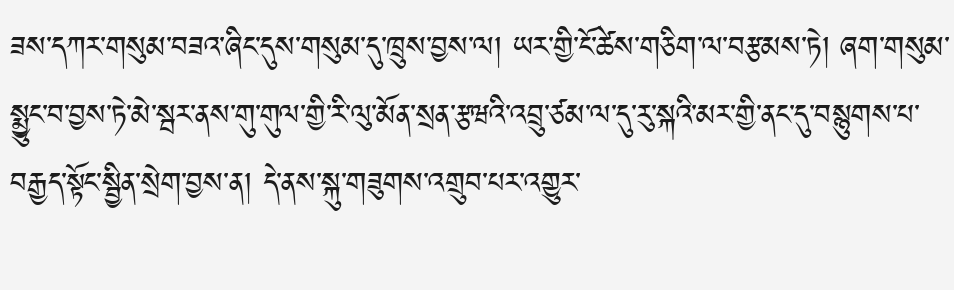ཟས་དཀར་གསུམ་བཟའ་ཞིང་དུས་གསུམ་དུ་ཁྲུས་བྱས་ལ། ཡར་གྱི་ངོ་ཚེས་གཅིག་ལ་བརྩམས་ཏེ། ཞག་གསུམ་སྨྱུང་བ་བྱས་ཏེ་མེ་སྦར་ནས་གུ་གུལ་གྱི་རི་ལུ་མོན་སྲན་རྩཝའི་འབྲུ་ཙམ་ལ་དུ་རུ་སྐའི་མར་གྱི་ནང་དུ་བསྙུགས་པ་བརྒྱད་སྟོང་སྦྱིན་སྲེག་བྱས་ན། དེ་ནས་སྐུ་གཟུགས་འགྲུབ་པར་འགྱུར་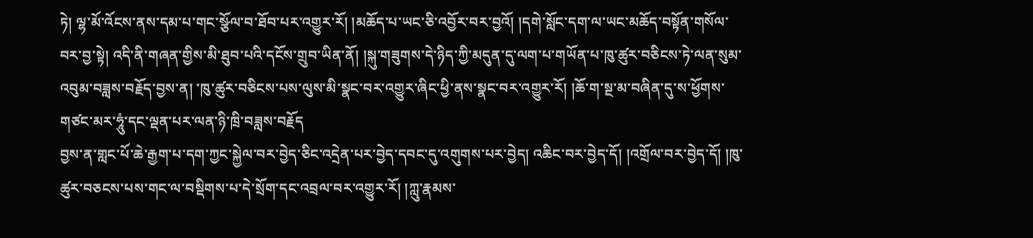ཏེ། ལྷ་མོ་འོངས་ནས་དམ་པ་གང་སྩོལ་བ་ཐོབ་པར་འགྱུར་རོ། །མཆོད་པ་ཡང་ཅི་འབྱོར་བར་བྱའོ། །དགེ་སློང་དག་ལ་ཡང་མཆོད་བསྟོན་གསོལ་བར་བྱ་སྟེ། འདི་ནི་གཞན་གྱིས་མི་ཐུབ་པའི་དངོས་གྲུབ་ཡིན་ནོ། །སྐུ་གཟུགས་དེ་ཉིད་ཀྱི་མདུན་དུ་ལག་པ་གཡོན་པ་ཁུ་ཚུར་བཅིངས་ཏེ་ལན་སུམ་འབུམ་བཟླས་བརྗོད་བྱས་ན། ་ཁུ་ཚུར་བཅིངས་པས་ལུས་མི་སྣང་བར་འགྱུར་ཞིང་ཕྱི་ནས་སྣང་བར་འགྱུར་རོ། །ཆོ་ག་སྔ་མ་བཞིན་དུ་ས་ཕྱོགས་གཙང་མར་ཧཱུཾ་དང་ལྡན་པར་ལན་ཉི་ཁྲི་བཟླས་བརྗོད
བྱས་ན་གླང་པོ་ཆེ་རྒྱག་པ་དག་ཀྱང་སྐྱེལ་བར་བྱེད་ཅིང་འདྲེན་པར་བྱེད་དབང་དུ་འགུགས་པར་བྱེད། འཆིང་བར་བྱེད་དོ། །འགྲོལ་བར་བྱེད་དོ། །ཁུ་ཚུར་བཅངས་པས་གང་ལ་བསྡིགས་པ་དེ་སྲོག་དང་འབྲལ་བར་འགྱུར་རོ། །ཀླུ་རྣམས་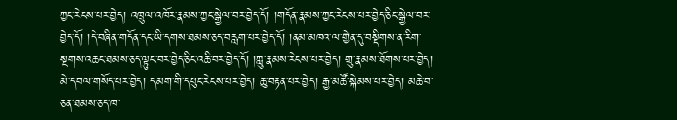ཀྱང་རེངས་པར་བྱེད། འཁྲུལ་འཁོར་རྣམས་ཀྱང་སྒྱེལ་བར་བྱེད་དོ། །གདོན་རྣམས་ཀྱང་རེངས་པར་བྱེད་ཅིང་སྒྱེལ་བར་བྱེད་དོ། །དེ་བཞིན་གདོན་དང་ཡི་དགས་ཐམས་ཅད་བརླག་པར་བྱེད་དོ། །ནམ་མཁའ་ལ་གྱེན་དུ་བསྡིགས་ན་རིག་སྔགས་འཆང་ཐམས་ཅད་ལྟུང་བར་བྱེད་ཅིང་འཆི་བར་བྱེད་དོ། །ཀླུ་རྣམས་རེངས་པར་བྱེད། གྲུ་རྣམས་ཐོགས་པར་བྱེད། མེ་དབལ་གསོད་པར་བྱེད། དམག་གི་དཔུང་རེངས་པར་བྱེད། ཆུ་བརྟན་པར་བྱེད། རྒྱ་མཚོ་སྐེམས་པར་བྱེད། མཆེ་བ་ཅན་ཐམས་ཅད་ཁ་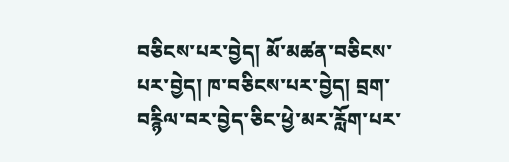བཅིངས་པར་བྱེད། མོ་མཚན་བཅིངས་པར་བྱེད། ཁ་བཅིངས་པར་བྱེད། བྲག་བརྙིལ་བར་བྱེད་ཅིང་ཕྱེ་མར་རློག་པར་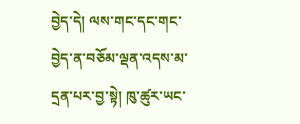བྱེད་དེ། ལས་གང་དང་གང་བྱེད་ན་བཅོམ་ལྡན་འདས་མ་དྲན་པར་བྱ་སྟེ། ཁུ་ཚུར་ཡང་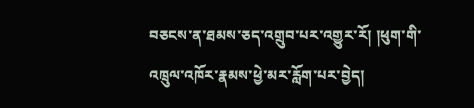བཅངས་ན་ཐམས་ཅད་འགྲུབ་པར་འགྱུར་རོ། །ཕུག་གི་འཁྲུལ་འཁོར་རྣམས་ཕྱེ་མར་རློག་པར་བྱེད།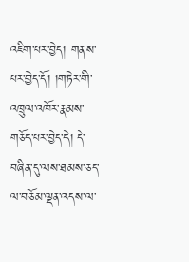འཇིག་པར་བྱེད། གནས་པར་བྱེད་དོ། །གཏེར་གི་འཁྲུལ་འཁོར་རྣམས་གཅོད་པར་བྱེད་དེ། དེ་བཞིན་དུ་ལས་ཐམས་ཅད་ལ་བཅོམ་ལྡན་འདས་ལ་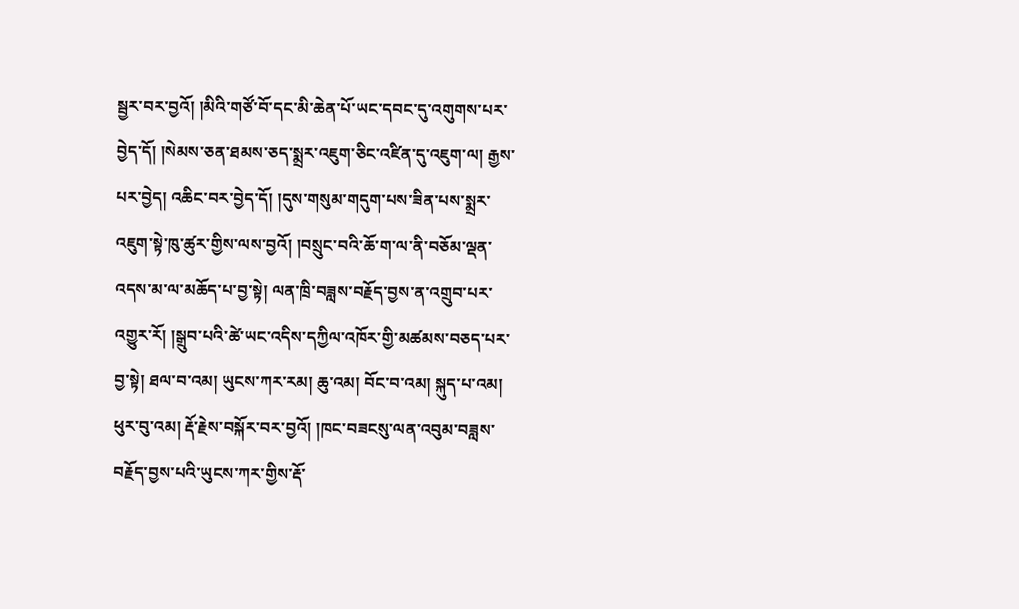སྦྱར་བར་བྱའོ། །མིའི་གཙོ་བོ་དང་མི་ཆེན་པོ་ཡང་དབང་དུ་འགུགས་པར་བྱེད་དོ། །སེམས་ཅན་ཐམས་ཅད་སྨྲར་འཇུག་ཅིང་འཛིན་དུ་འཇུག་ལ། རྒྱས་པར་བྱེད། འཆིང་བར་བྱེད་དོ། །དུས་གསུམ་གདུག་པས་ཟིན་པས་སྨྲར་འཇུག་སྟེ་ཁུ་ཚུར་གྱིས་ལས་བྱའོ། །བསྲུང་བའི་ཆོ་ག་ལ་ནི་བཅོམ་ལྡན་འདས་མ་ལ་མཆོད་པ་བྱ་སྟེ། ལན་ཁྲི་བཟླས་བརྗོད་བྱས་ན་འགྲུབ་པར་འགྱུར་རོ། །སྒྲུབ་པའི་ཚེ་ཡང་འདིས་དཀྱིལ་འཁོར་གྱི་མཚམས་བཅད་པར་བྱ་སྟེ། ཐལ་བ་འམ། ཡུངས་ཀར་རམ། ཆུ་འམ། བོང་བ་འམ། སྐུད་པ་འམ། ཕུར་བུ་འམ། རྡོ་རྗེས་བསྐོར་བར་བྱའོ། །ཁང་བཟངསུ་ལན་འབུམ་བཟླས་བརྗོད་བྱས་པའི་ཡུངས་ཀར་གྱིས་རྡོ་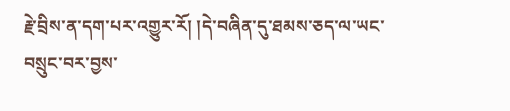རྗེ་བྲིས་ན་དག་པར་འགྱུར་རོ། །དེ་བཞིན་དུ་ཐམས་ཅད་ལ་ཡང་བསྲུང་བར་བྱས་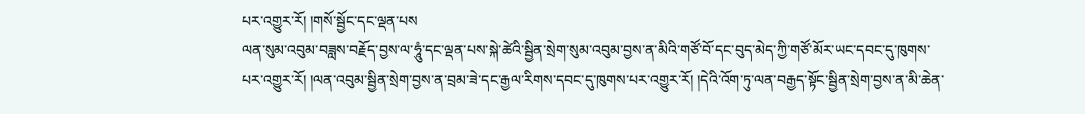པར་འགྱུར་རོ། །གསོ་སྦྱོང་དང་ལྡན་པས
ལན་སུམ་འབུམ་བཟླས་བརྗོད་བྱས་ལ་ཧཱུཾ་དང་ལྡན་པས་སྐེ་ཚེའི་སྦྱིན་སྲེག་སུམ་འབུམ་བྱས་ན་མིའི་གཙོ་བོ་དང་བུད་མེད་ཀྱི་གཙོ་མོར་ཡང་དབང་དུ་ཁུགས་པར་འགྱུར་རོ། །ལན་འབུམ་སྦྱིན་སྲེག་བྱས་ན་བྲམ་ཟེ་དང་རྒྱལ་རིགས་དབང་དུ་ཁུགས་པར་འགྱུར་རོ། །དེའི་འོག་ཏུ་ལན་བརྒྱད་སྟོང་སྦྱིན་སྲེག་བྱས་ན་མི་ཆེན་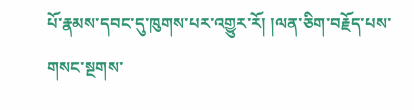པོ་རྣམས་དབང་དུ་ཁུགས་པར་འགྱུར་རོ། །ལན་ཅིག་བརྗོད་པས་གསང་སྔགས་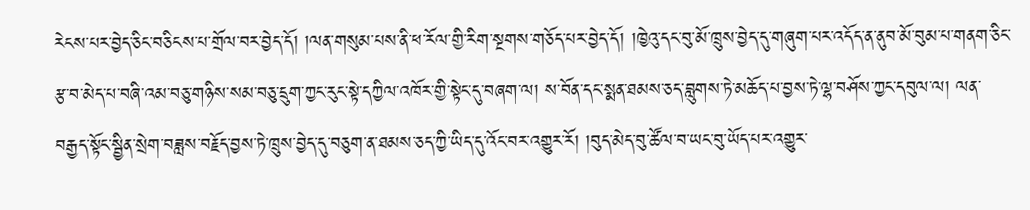རེངས་པར་བྱེད་ཅིང་བཅིངས་པ་གྲོལ་བར་བྱེད་དོ། །ལན་གསུམ་པས་ནི་ཕ་རོལ་གྱི་རིག་སྔགས་གཅོད་པར་བྱེད་དོ། །ཁྱེའུ་དང་བུ་མོ་ཁྲུས་བྱེད་དུ་གཞུག་པར་འདོད་ན་ནུབ་མོ་བུམ་པ་གནག་ཅིང་རྩ་བ་མེད་པ་བཞི་འམ་བཅུ་གཉིས་སམ་བཅུ་དྲུག་ཀྱང་རུང་སྟེ་དཀྱིལ་འཁོར་གྱི་སྟེང་དུ་བཞག་ལ། ས་བོན་དང་སྨན་ཐམས་ཅད་བླུགས་ཏེ་མཆོད་པ་བྱས་ཏེ་ལྷ་བཤོས་ཀྱང་དབུལ་ལ། ལན་བརྒྱད་སྟོང་སྦྱིན་སྲེག་བཟླས་བརྗོད་བྱས་ཏེ་ཁྲུས་བྱེད་དུ་བཅུག་ན་ཐམས་ཅད་ཀྱི་ཡིད་དུ་འོང་བར་འགྱུར་རོ། །བུད་མེད་བུ་ཚོལ་བ་ཡང་བུ་ཡོད་པར་འགྱུར་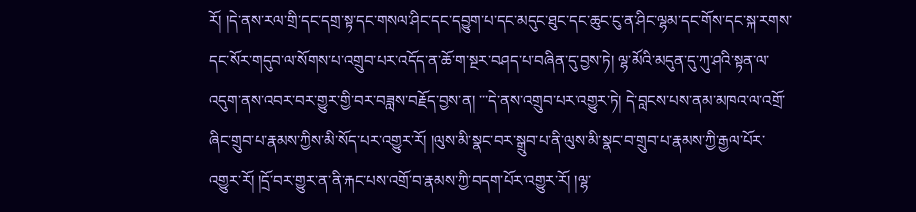རོ། །དེ་ནས་རལ་གྲི་དང་དགྲ་སྟ་དང་གསལ་ཤིང་དང་དབྱུག་པ་དང་མདུང་ཐུང་དང་ཆུང་ངུ་ན་ཤིང་ལྷམ་དང་གོས་དང་སྐ་རགས་དང་སོར་གདུབ་ལ་སོགས་པ་འགྲུབ་པར་འདོད་ན་ཆོ་ག་སྔར་བཤད་པ་བཞིན་དུ་བྱས་ཏེ། ལྷ་མོའི་མདུན་དུ་ཀུ་ཤའི་སྟན་ལ་འདུག་ནས་འབར་བར་གྱུར་གྱི་བར་བཟླས་བརྗོད་བྱས་ན། ་་་དེ་ནས་འགྲུབ་པར་འགྱུར་ཏེ། དེ་བླངས་པས་ནམ་མཁའ་ལ་འགྲོ་ཞིང་གྲུབ་པ་རྣམས་ཀྱིས་མི་སོད་པར་འགྱུར་རོ། །ལུས་མི་སྣང་བར་སྒྲུབ་པ་ནི་ལུས་མི་སྣང་བ་གྲུབ་པ་རྣམས་ཀྱི་རྒྱལ་པོར་འགྱུར་རོ། །དྲོ་བར་གྱུར་ན་ནི་རྐང་པས་འགྲོ་བ་རྣམས་ཀྱི་བདག་པོར་འགྱུར་རོ། །ལྷ་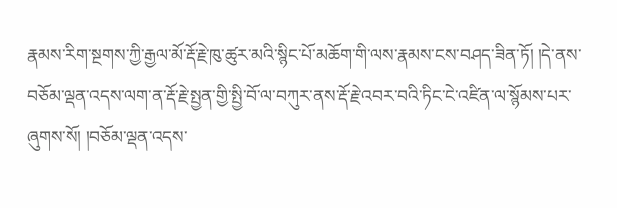རྣམས་རིག་སྔགས་ཀྱི་རྒྱལ་མོ་རྡོ་རྗེ་ཁུ་ཚུར་མའི་སྙིང་པོ་མཆོག་གི་ལས་རྣམས་ངས་བཤད་ཟིན་ཏོ། །དེ་ནས་བཅོམ་ལྡན་འདས་ལག་ན་རྡོ་རྗེ་སྤྱན་གྱི་སྤྱི་བོ་ལ་བཀུར་ནས་རྡོ་རྗེ་འབར་བའི་ཏིང་ངེ་འཛིན་ལ་སྙོམས་པར་ཞུགས་སོ། །བཅོམ་ལྡན་འདས་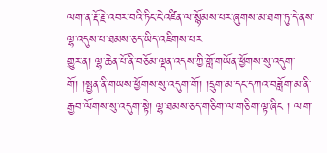ལག་ན་རྡོ་རྗེ་འབར་བའི་ཏིང་ངེ་འཛིན་ལ་སྙོམས་པར་ཞུགས་མ་ཐག་ཏུ་དེ་ནས་ལྷ་འདུས་པ་ཐམས་ཅད་ཡིད་འཇིགས་པར
གྱུར་ན། ལྷ་ཆེན་པོ་ནི་བཅོམ་ལྡན་འདས་ཀྱི་གློ་གཡོན་ཕྱོགས་སུ་འདུག་གོ། །སྤྱན་ནི་གཡས་ཕྱོགས་སུ་འདུག་གོ། །དྲུག་མ་དང་དཀའ་བཟློག་མ་ནི་རྒྱབ་ལོགས་སུ་འདུག་སྟེ། ལྷ་ཐམས་ཅད་གཅིག་ལ་གཅིག་ལྟ་ཞིང ། ལག་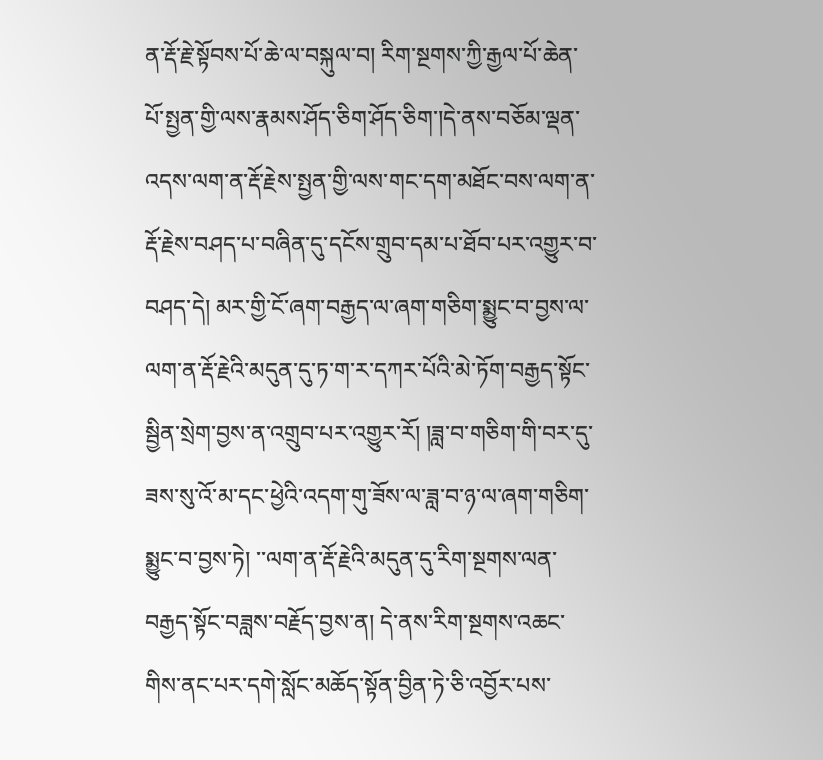ན་རྡོ་རྗེ་སྟོབས་པོ་ཆེ་ལ་བསྐུལ་བ། རིག་སྔགས་ཀྱི་རྒྱལ་པོ་ཆེན་པོ་སྤྱན་གྱི་ལས་རྣམས་ཤོད་ཅིག་ཤོད་ཅིག་།དེ་ནས་བཅོམ་ལྡན་འདས་ལག་ན་རྡོ་རྗེས་སྤྱན་གྱི་ལས་གང་དག་མཐོང་བས་ལག་ན་རྡོ་རྗེས་བཤད་པ་བཞིན་དུ་དངོས་གྲུབ་དམ་པ་ཐོབ་པར་འགྱུར་བ་བཤད་དེ། མར་གྱི་ངོ་ཞག་བརྒྱད་ལ་ཞག་གཅིག་སྨྱུང་བ་བྱས་ལ་ལག་ན་རྡོ་རྗེའི་མདུན་དུ་ཏ་ག་ར་དཀར་པོའི་མེ་ཏོག་བརྒྱད་སྟོང་སྦྱིན་སྲེག་བྱས་ན་འགྲུབ་པར་འགྱུར་རོ། །ཟླ་བ་གཅིག་གི་བར་དུ་ཟས་སུ་འོ་མ་དང་ཕྱེའི་འདག་གུ་ཟོས་ལ་ཟླ་བ་ཉ་ལ་ཞག་གཅིག་སྨྱུང་བ་བྱས་ཏེ། ་་ལག་ན་རྡོ་རྗེའི་མདུན་དུ་རིག་སྔགས་ལན་བརྒྱད་སྟོང་བཟླས་བརྗོད་བྱས་ན། དེ་ནས་རིག་སྔགས་འཆང་གིས་ནང་པར་དགེ་སློང་མཆོད་སྟོན་བྱིན་ཏེ་ཅི་འབྱོར་པས་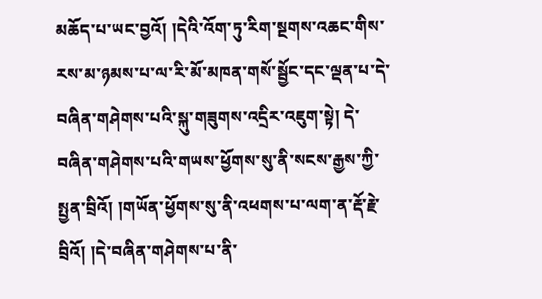མཆོད་པ་ཡང་བྱའོ། །དེའི་འོག་ཏུ་རིག་སྔགས་འཆང་གིས་རས་མ་ཉམས་པ་ལ་རི་མོ་མཁན་གསོ་སྦྱོང་དང་ལྡན་པ་དེ་བཞིན་གཤེགས་པའི་སྐུ་གཟུགས་འདྲིར་འཇུག་སྟེ། དེ་བཞིན་གཤེགས་པའི་གཡས་ཕྱོགས་སུ་ནི་སངས་རྒྱས་ཀྱི་སྤྱན་བྲིའོ། །གཡོན་ཕྱོགས་སུ་ནི་འཕགས་པ་ལག་ན་རྡོ་རྗེ་བྲིའོ། །དེ་བཞིན་གཤེགས་པ་ནི་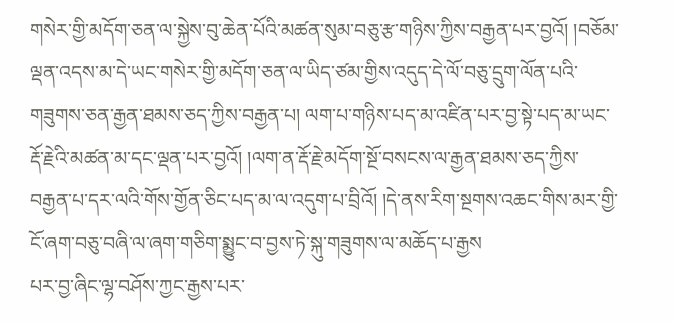གསེར་གྱི་མདོག་ཅན་ལ་སྐྱེས་བུ་ཆེན་པོའི་མཚན་སུམ་བཅུ་རྩ་གཉིས་ཀྱིས་བརྒྱན་པར་བྱའོ། །བཅོམ་ལྡན་འདས་མ་དེ་ཡང་གསེར་གྱི་མདོག་ཅན་ལ་ཡིད་ཙམ་གྱིས་འདུད་དེ་ལོ་བཅུ་དྲུག་ལོན་པའི་གཟུགས་ཅན་རྒྱན་ཐམས་ཅད་ཀྱིས་བརྒྱན་པ། ལག་པ་གཉིས་པད་མ་འཛིན་པར་བྱ་སྟེ་པད་མ་ཡང་རྡོ་རྗེའི་མཚན་མ་དང་ལྡན་པར་བྱའོ། །ལག་ན་རྡོ་རྗེ་མདོག་སྔོ་བསངས་ལ་རྒྱན་ཐམས་ཅད་ཀྱིས་བརྒྱན་པ་དར་ལའི་གོས་གྱོན་ཅིང་པད་མ་ལ་འདུག་པ་བྲིའོ། །དེ་ནས་རིག་སྔགས་འཆང་གིས་མར་གྱི་ངོ་ཞག་བཅུ་བཞི་ལ་ཞག་གཅིག་སྨྱུང་བ་བྱས་ཏེ་སྐུ་གཟུགས་ལ་མཆོད་པ་རྒྱས
པར་བྱ་ཞིང་ལྷ་བཤོས་ཀྱང་རྒྱས་པར་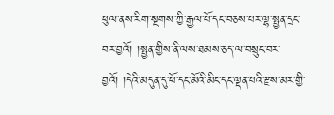ཕུལ་ནས་རིག་སྔགས་ཀྱི་རྒྱལ་པོ་དང་བཅས་པར་ལྷ་སྤྱན་དྲང་བར་བྱའོ། །སྤྱན་གྱིས་ནི་ལས་ཐམས་ཅད་ལ་བསྲུང་བར་བྱའོ། །དེའི་མདུན་དུ་ཕོ་དང་མོའི་མིང་དང་ལྡན་པའི་རྫས་མར་གྱི་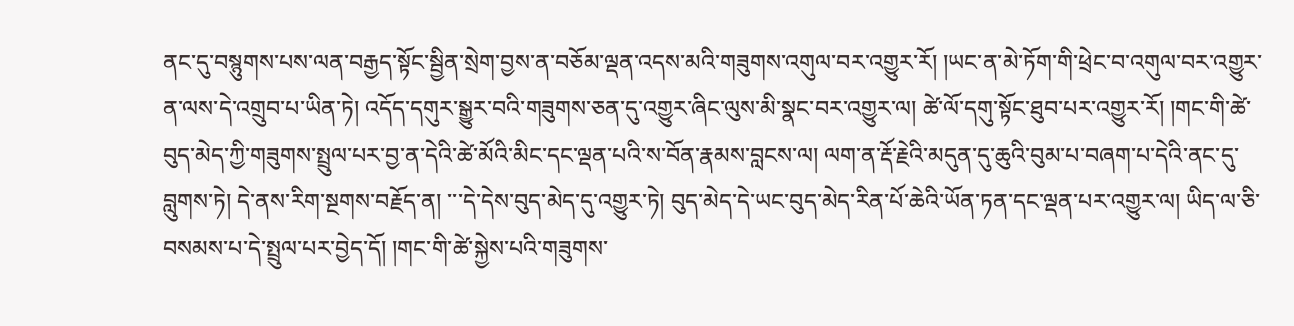ནང་དུ་བསྙུགས་པས་ལན་བརྒྱད་སྟོང་སྦྱིན་སྲེག་བྱས་ན་བཅོམ་ལྡན་འདས་མའི་གཟུགས་འགུལ་བར་འགྱུར་རོ། །ཡང་ན་མེ་ཏོག་གི་ཕྲེང་བ་འགུལ་བར་འགྱུར་ན་ལས་དེ་འགྲུབ་པ་ཡིན་ཏེ། འདོད་དགུར་སྒྱུར་བའི་གཟུགས་ཅན་དུ་འགྱུར་ཞིང་ལུས་མི་སྣང་བར་འགྱུར་ལ། ཚེ་ལོ་དགུ་སྟོང་ཐུབ་པར་འགྱུར་རོ། །གང་གི་ཚེ་བུད་མེད་ཀྱི་གཟུགས་སྤྲུལ་པར་བྱ་ན་དེའི་ཚེ་མོའི་མིང་དང་ལྡན་པའི་ས་བོན་རྣམས་བླངས་ལ། ལག་ན་རྡོ་རྗེའི་མདུན་དུ་ཆུའི་བུམ་པ་བཞག་པ་དེའི་ནང་དུ་བླུགས་ཏེ། དེ་ནས་རིག་སྔགས་བརྗོད་ན། ་་་དེ་དེས་བུད་མེད་དུ་འགྱུར་ཏེ། བུད་མེད་དེ་ཡང་བུད་མེད་རིན་པོ་ཆེའི་ཡོན་ཏན་དང་ལྡན་པར་འགྱུར་ལ། ཡིད་ལ་ཅི་བསམས་པ་དེ་སྤྲུལ་པར་བྱེད་དོ། །གང་གི་ཚེ་སྐྱེས་པའི་གཟུགས་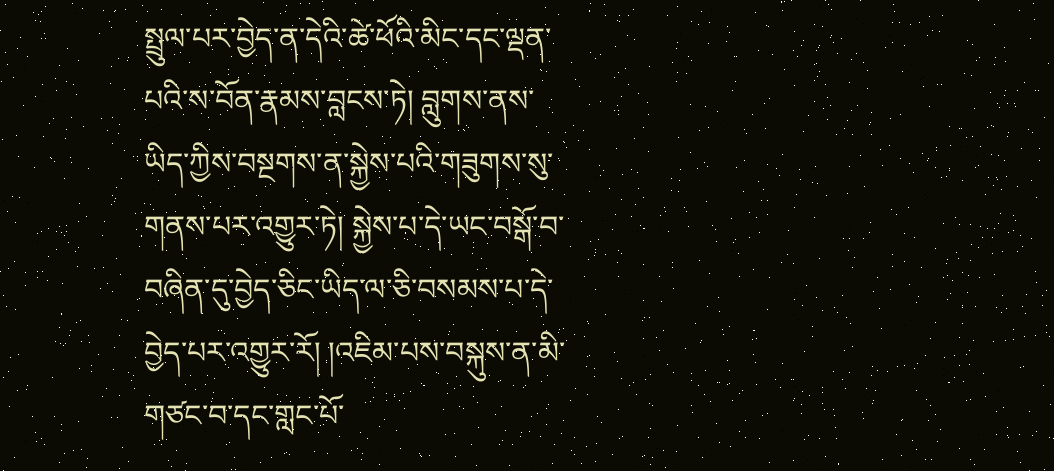སྤྲུལ་པར་བྱེད་ན་དེའི་ཚེ་ཕོའི་མིང་དང་ལྡན་པའི་ས་བོན་རྣམས་བླངས་ཏེ། བླུགས་ནས་ཡིད་ཀྱིས་བསྔགས་ན་སྐྱེས་པའི་གཟུགས་སུ་གནས་པར་འགྱུར་ཏེ། སྐྱེས་པ་དེ་ཡང་བསྒོ་བ་བཞིན་དུ་བྱེད་ཅིང་ཡིད་ལ་ཅི་བསམས་པ་དེ་བྱེད་པར་འགྱུར་རོ། །འཇིམ་པས་བསྐུས་ན་མི་གཙང་བ་དང་གླང་པོ་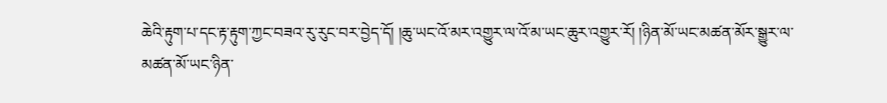ཆེའི་རྟུག་པ་དང་རྟ་རྟུག་ཀྱང་བཟའ་རུ་རུང་བར་བྱེད་དོ། །ཆུ་ཡང་འོ་མར་འགྱུར་ལ་འོ་མ་ཡང་ཆུར་འགྱུར་རོ། །ཉིན་མོ་ཡང་མཚན་མོར་སྒྱུར་ལ་མཚན་མོ་ཡང་ཉིན་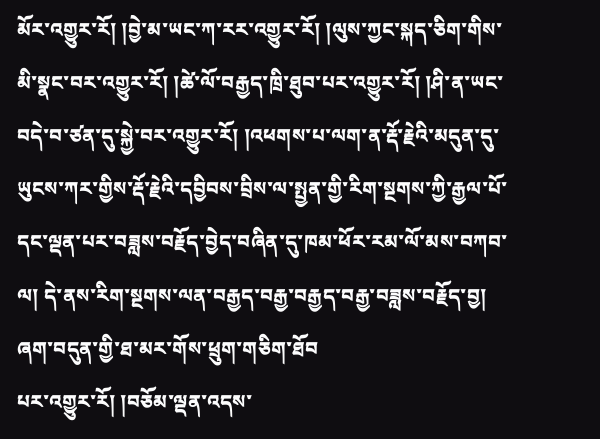མོར་འགྱུར་རོ། །བྱེ་མ་ཡང་ཀ་རར་འགྱུར་རོ། །ལུས་ཀྱང་སྐད་ཅིག་གིས་མི་སྣང་བར་འགྱུར་རོ། །ཚེ་ལོ་བརྒྱད་ཁྲི་ཐུབ་པར་འགྱུར་རོ། །ཤི་ན་ཡང་བདེ་བ་ཙན་དུ་སྐྱེ་བར་འགྱུར་རོ། །འཕགས་པ་ལག་ན་རྡོ་རྗེའི་མདུན་དུ་ཡུངས་ཀར་གྱིས་རྡོ་རྗེའི་དབྱིབས་བྲིས་ལ་སྤྱན་གྱི་རིག་སྔགས་ཀྱི་རྒྱལ་པོ་དང་ལྡན་པར་བཟླས་བརྗོད་བྱེད་བཞིན་དུ་ཁམ་ཕོར་རམ་ལོ་མས་བཀབ་ལ། དེ་ནས་རིག་སྔགས་ལན་བརྒྱད་བརྒྱ་བརྒྱད་བརྒྱ་བཟླས་བརྗོད་བྱ། ཞག་བདུན་གྱི་ཐ་མར་གོས་ཕྲུག་གཅིག་ཐོབ
པར་འགྱུར་རོ། །བཅོམ་ལྡན་འདས་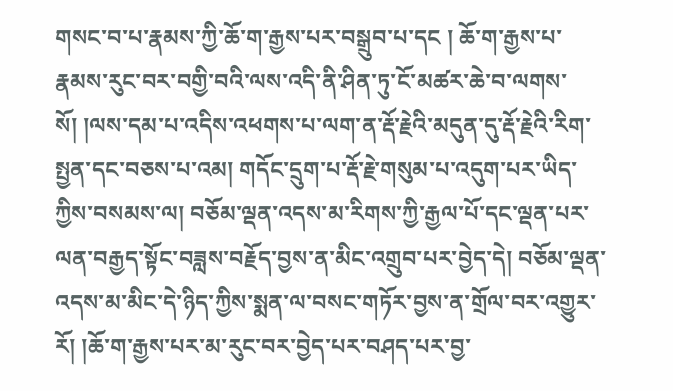གསང་བ་པ་རྣམས་ཀྱི་ཆོ་ག་རྒྱས་པར་བསྒྲུབ་པ་དང ། ཆོ་ག་རྒྱས་པ་རྣམས་རུང་བར་བགྱི་བའི་ལས་འདི་ནི་ཤིན་ཏུ་ངོ་མཚར་ཆེ་བ་ལགས་སོ། །ལས་དམ་པ་འདིས་འཕགས་པ་ལག་ན་རྡོ་རྗེའི་མདུན་དུ་རྡོ་རྗེའི་རིག་སྤྱན་དང་བཅས་པ་འམ། གདོང་དྲུག་པ་རྡོ་རྗེ་གསུམ་པ་འདུག་པར་ཡིད་ཀྱིས་བསམས་ལ། བཅོམ་ལྡན་འདས་མ་རིགས་ཀྱི་རྒྱལ་པོ་དང་ལྡན་པར་ལན་བརྒྱད་སྟོང་བཟླས་བརྗོད་བྱས་ན་མིང་འགྲུབ་པར་བྱེད་དེ། བཅོམ་ལྡན་འདས་མ་མིང་དེ་ཉིད་ཀྱིས་སྨན་ལ་བསང་གཏོར་བྱས་ན་གྲོལ་བར་འགྱུར་རོ། །ཆོ་ག་རྒྱས་པར་མ་རུང་བར་བྱེད་པར་བཤད་པར་བྱ་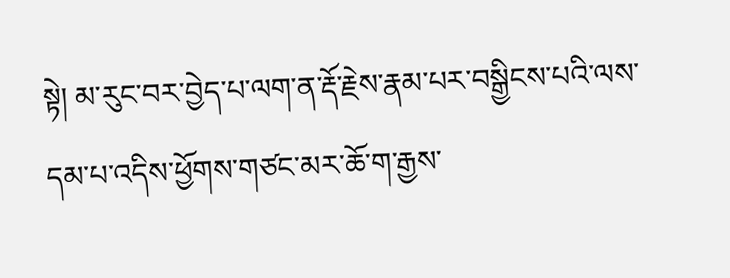སྟེ། མ་རུང་བར་བྱེད་པ་ལག་ན་རྡོ་རྗེས་རྣམ་པར་བསྒྱིངས་པའི་ལས་དམ་པ་འདིས་ཕྱོགས་གཙང་མར་ཆོ་ག་རྒྱས་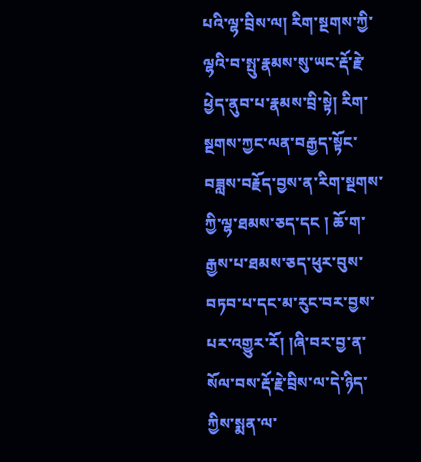པའི་ལྷ་བྲིས་ལ། རིག་སྔགས་ཀྱི་ལྷའི་བ་སྤུ་རྣམས་སུ་ཡང་རྡོ་རྗེ་ཕྱེད་ནུབ་པ་རྣམས་བྲི་སྟེ། རིག་སྔགས་ཀྱང་ལན་བརྒྱད་སྟོང་བཟླས་བརྗོད་བྱས་ན་རིག་སྔགས་ཀྱི་ལྷ་ཐམས་ཅད་དང ། ཆོ་ག་རྒྱས་པ་ཐམས་ཅད་ཕུར་བུས་བཏབ་པ་དང་མ་རུང་བར་བྱས་པར་འགྱུར་རོ། །ཞི་བར་བྱ་ན་སོལ་བས་རྡོ་རྗེ་བྲིས་ལ་དེ་ཉིད་ཀྱིས་སྨན་ལ་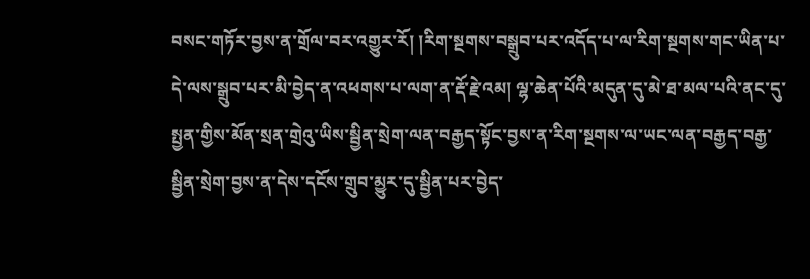བསང་གཏོར་བྱས་ན་གྲོལ་བར་འགྱུར་རོ། །རིག་སྔགས་བསྒྲུབ་པར་འདོད་པ་ལ་རིག་སྔགས་གང་ཡིན་པ་དེ་ལས་སྒྲུབ་པར་མི་བྱེད་ན་འཕགས་པ་ལག་ན་རྡོ་རྗེ་འམ། ལྷ་ཆེན་པོའི་མདུན་དུ་མེ་ཐ་མལ་པའི་ནང་དུ་སྤྱན་གྱིས་མོན་སྲན་གྲེའུ་ཡིས་སྦྱིན་སྲེག་ལན་བརྒྱད་སྟོང་བྱས་ན་རིག་སྔགས་ལ་ཡང་ལན་བརྒྱད་བརྒྱ་སྦྱིན་སྲེག་བྱས་ན་དེས་དངོས་གྲུབ་མྱུར་དུ་སྦྱིན་པར་བྱེད་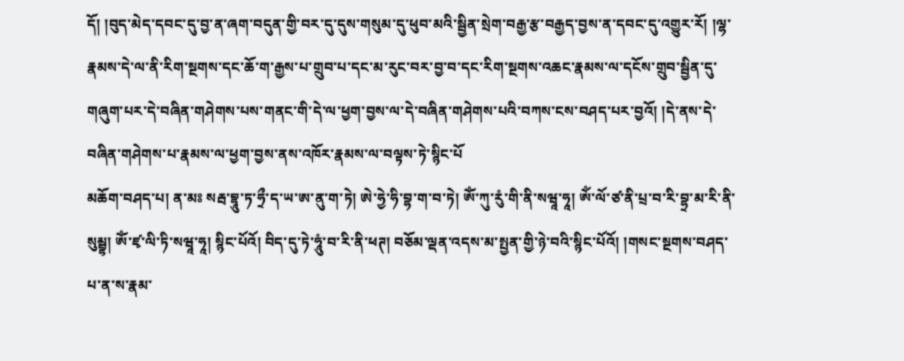དོ། །བུད་མེད་དབང་དུ་བྱ་ན་ཞག་བདུན་གྱི་བར་དུ་དུས་གསུམ་དུ་ཕུབ་མའི་སྦྱིན་སྲེག་བརྒྱ་རྩ་བརྒྱད་བྱས་ན་དབང་དུ་འགྱུར་རོ། །ལྷ་རྣམས་དེ་ལ་ནི་རིག་སྔགས་དང་ཆོ་ག་རྒྱས་པ་གྲུབ་པ་དང་མ་རུང་བར་བྱ་བ་དང་རིག་སྔགས་འཆང་རྣམས་ལ་དངོས་གྲུབ་སྦྱིན་དུ་གཞུག་པར་དེ་བཞིན་གཤེགས་པས་གནང་གི་དེ་ལ་ཕྱག་བྱས་ལ་དེ་བཞིན་གཤེགས་པའི་བཀས་ངས་བཤད་པར་བྱའོ། །དེ་ནས་དེ་བཞིན་གཤེགས་པ་རྣམས་ལ་ཕྱག་བྱས་ནས་འཁོར་རྣམས་ལ་བལྟས་ཏེ་སྙིང་པོ
མཆོག་བཤད་པ། ན་མཿ སརྦ་བྷཱུ་ཏ་ཧྲྀ་ད་ཡ་ཨ་ནུ་ག་ཏེ། ཨེ་ཧྱེ་ཧི་བྷ་ག་བ་ཏེ། ཨོཾ་ཀུ་རུཾ་གི་ནི་སཝཱ་ཧཱ། ཨོཾ་ལོ་ཙ་ནི་པྲ་བ་རི་བྷྲ་མ་རི་ནི་སུམྦྷ། ཨོཾ་ཛྭ་ལི་ཏི་སཝཱ་ཧཱ། སྙིང་པོའོ། བིད་དུ་ཏེ་ཧཱུཾ་བ་རི་ནི་ཕཊ། བཅོམ་ལྡན་འདས་མ་སྤྱན་གྱི་ཉེ་བའི་སྙིང་པོའོ། །གསང་སྔགས་བཤད་པ་ན་ས་རྣམ་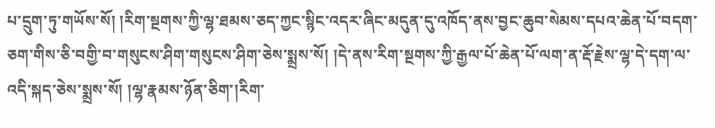པ་དྲུག་ཏུ་གཡོས་སོ། །རིག་སྔགས་ཀྱི་ལྷ་ཐམས་ཅད་ཀྱང་སྙིང་འདར་ཞིང་མདུན་དུ་འཁོད་ནས་བྱང་ཆུབ་སེམས་དཔའ་ཆེན་པོ་བདག་ཅག་གིས་ཅི་བགྱི་བ་གསུངས་ཤིག་གསུངས་ཤིག་ཅེས་སྨྲས་སོ། །དེ་ནས་རིག་སྔགས་ཀྱི་རྒྱལ་པོ་ཆེན་པོ་ལག་ན་རྡོ་རྗེས་ལྷ་དེ་དག་ལ་འདི་སྐད་ཅེས་སྨྲས་སོ། །ལྷ་རྣམས་ཉོན་ཅིག་།རིག་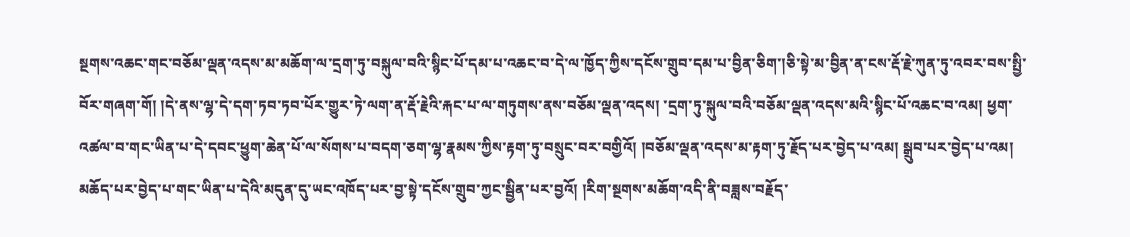སྔགས་འཆང་གང་བཅོམ་ལྡན་འདས་མ་མཆོག་ལ་དྲག་ཏུ་བསྐུལ་བའི་སྙིང་པོ་དམ་པ་འཆང་བ་དེ་ལ་ཁྱོད་ཀྱིས་དངོས་གྲུབ་དམ་པ་བྱིན་ཅིག་།ཅི་སྟེ་མ་བྱིན་ན་ངས་རྡོ་རྗེ་ཀུན་ཏུ་འབར་བས་སྤྱི་བོར་གཞག་གོ། །དེ་ནས་ལྷ་དེ་དག་ཏབ་ཏབ་པོར་གྱུར་ཏེ་ལག་ན་རྡོ་རྗེའི་རྐང་པ་ལ་གཏུགས་ནས་བཅོམ་ལྡན་འདས། ་དྲག་ཏུ་སྐུལ་བའི་བཅོམ་ལྡན་འདས་མའི་སྙིང་པོ་འཆང་བ་འམ། ཕྱག་འཚལ་བ་གང་ཡིན་པ་དེ་དབང་ཕྱུག་ཆེན་པོ་ལ་སོགས་པ་བདག་ཅག་ལྷ་རྣམས་ཀྱིས་རྟག་ཏུ་བསྲུང་བར་བགྱིའོ། །བཅོམ་ལྡན་འདས་མ་རྟག་ཏུ་རྗོད་པར་བྱེད་པ་འམ། སྒྲུབ་པར་བྱེད་པ་འམ། མཆོད་པར་བྱེད་པ་གང་ཡིན་པ་དེའི་མདུན་དུ་ཡང་འཁོད་པར་བྱ་སྟེ་དངོས་གྲུབ་ཀྱང་སྦྱིན་པར་བྱའོ། །རིག་སྔགས་མཆོག་འདི་ནི་བཟླས་བརྗོད་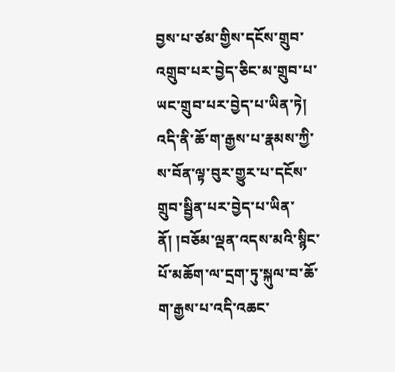བྱས་པ་ཙམ་གྱིས་དངོས་གྲུབ་འགྲུབ་པར་བྱེད་ཅིང་མ་གྲུབ་པ་ཡང་གྲུབ་པར་བྱེད་པ་ཡིན་ཏེ། འདི་ནི་ཆོ་ག་རྒྱས་པ་རྣམས་ཀྱི་ས་བོན་ལྟ་བུར་གྱུར་པ་དངོས་གྲུབ་སྦྱིན་པར་བྱེད་པ་ཡིན་ནོ། །བཅོམ་ལྡན་འདས་མའི་སྙིང་པོ་མཆོག་ལ་དྲག་ཏུ་སྐུལ་བ་ཆོ་ག་རྒྱས་པ་འདི་འཆང་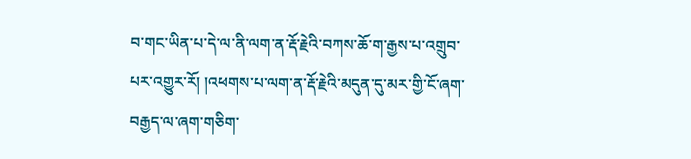བ་གང་ཡིན་པ་དེ་ལ་ནི་ལག་ན་རྡོ་རྗེའི་བཀས་ཆོ་ག་རྒྱས་པ་འགྲུབ་པར་འགྱུར་རོ། །འཕགས་པ་ལག་ན་རྡོ་རྗེའི་མདུན་དུ་མར་གྱི་ངོ་ཞག་བརྒྱད་ལ་ཞག་གཅིག་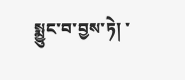སྨྱུང་བ་བྱས་ཏེ། ་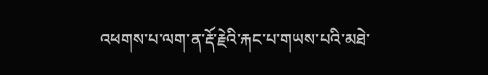འཕགས་པ་ལག་ན་རྡོ་རྗེའི་རྐང་པ་གཡས་པའི་མཐེ་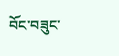བོང་བཟུང་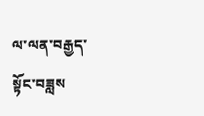ལ་ལན་བརྒྱད་སྟོང་བཟླས